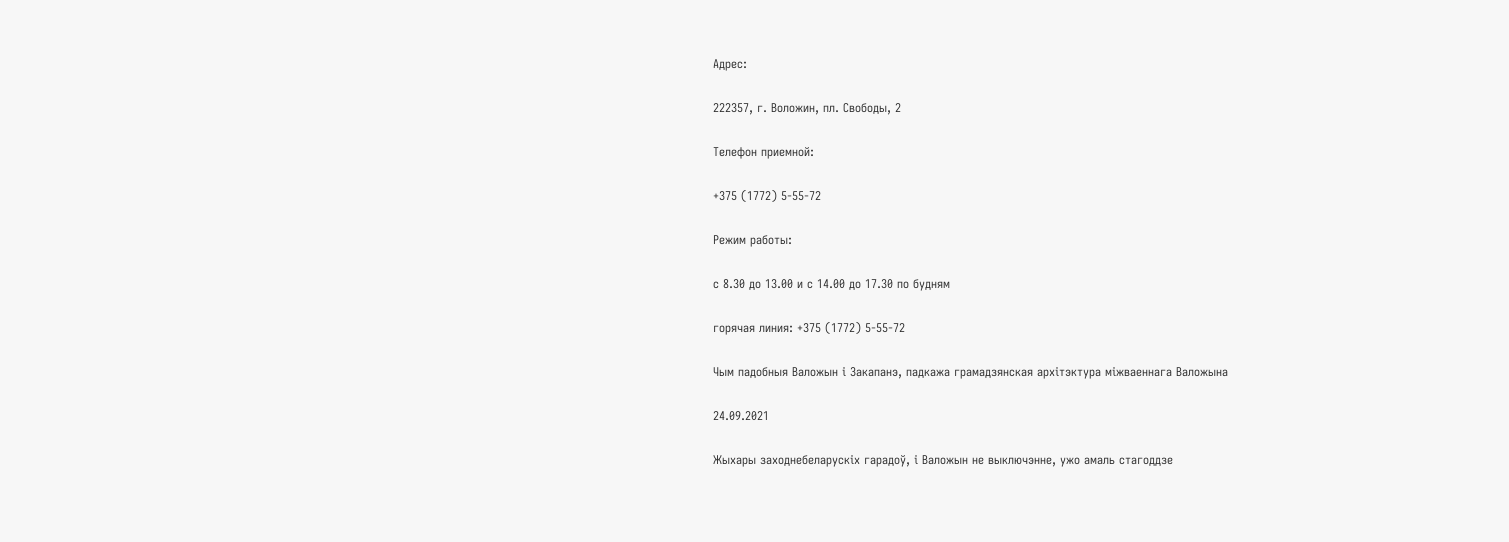Адрес:

222357, г. Воложин, пл. Свободы, 2

Телефон приемной:

+375 (1772) 5-55-72

Режим работы:

с 8.30 до 13.00 и с 14.00 до 17.30 по будням

горячая линия: +375 (1772) 5-55-72

Чым падобныя Валожын і Закапанэ, падкажа грамадзянская архітэктура міжваеннага Валожына

24.09.2021

Жыхары заходнебеларускіх гарадоў, і Валожын не выключэнне, ужо амаль стагоддзе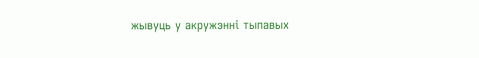жывуць у акружэнні тыпавых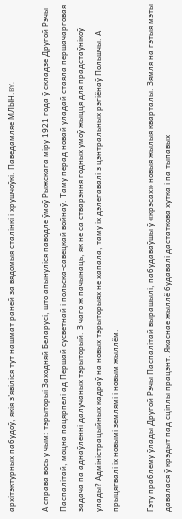архітэктурных пабудоў, якія з’явіліся тут нашмат раней за вядомыя сталінкі і хрушчоўкі. Паведамляе МЛЫН.BY.

А справа вось у чым: тэрыторыі Заходняй Беларусі, што апынуліся паводле ўмоў Рыжскага міру 1921 года ў складзе Другой Рэчы Паспалітай, моцна пацярпелі ад Першай сусветнай і польска-савецкай войнаў. Таму перад новай уладай стаяла першачарговая задача па аднаўленні далучаных тэрыторый. З чаго ж пачынаць, як не са стварэння годных умоў жыцця для прадстаўнікоў улады? Адміністрацыйных кадраў на новых тэрыторыях не хапала, таму іх дэлегавалі з цэнтральных рэгіёнаў Польшчы. А прыцягвалі іх новымі землямі і новым жыллём.

Гэту праблему ўлады Другой Рэчы Паспалітай вырашылі, пабудаваўшы ў «крэсах» новыя жылыя кварталы. Зямля на гэтыя мэты давалася ў крэдыт пад сціплы працэнт. Якаснае жыллё будавалі дастаткова хутка і па тыпавых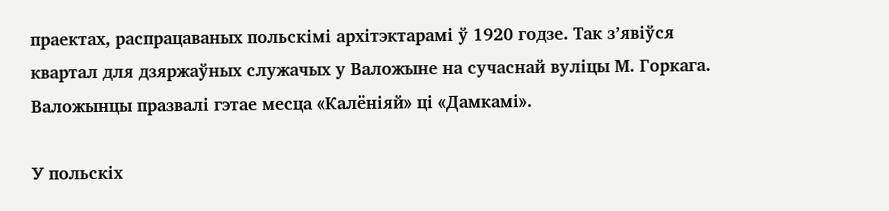праектах, распрацаваных польскімі архітэктарамі ў 1920 годзе. Так з’явіўся квартал для дзяржаўных служачых у Валожыне на сучаснай вуліцы М. Горкага. Валожынцы празвалі гэтае месца «Калёніяй» ці «Дамкамі».

У польскіх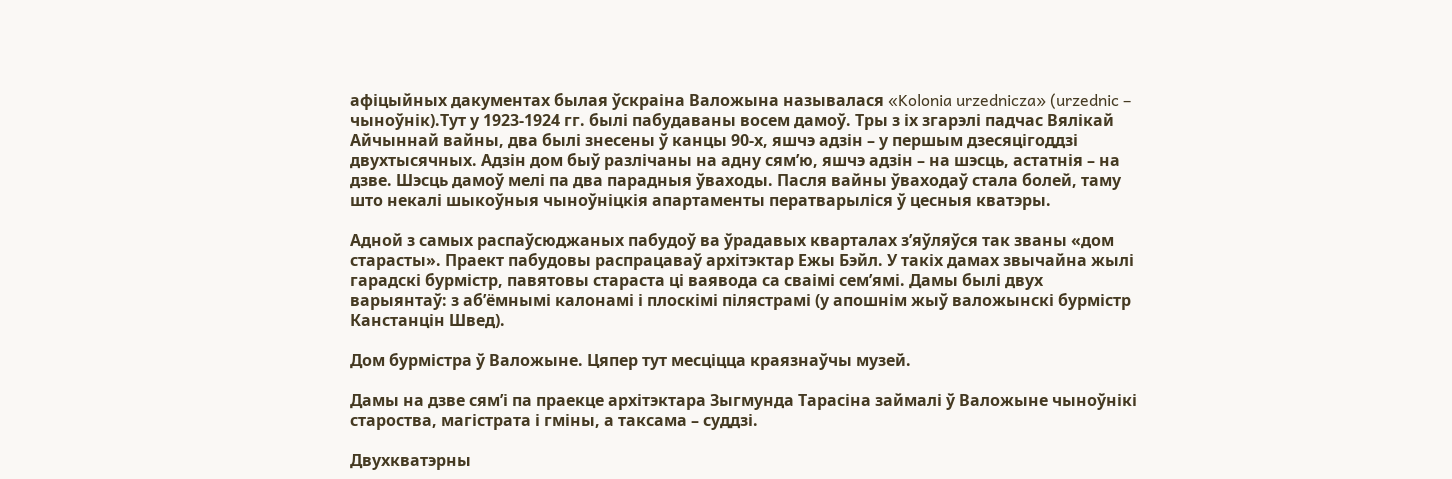афіцыйных дакументах былая ўскраіна Валожына называлася «Kolonia urzednicza» (urzednic – чыноўнік).Тут у 1923-1924 гг. былі пабудаваны восем дамоў. Тры з іх згарэлі падчас Вялікай Айчыннай вайны, два былі знесены ў канцы 90-х, яшчэ адзін – у першым дзесяцігоддзі двухтысячных. Адзін дом быў разлічаны на адну сям’ю, яшчэ адзін – на шэсць, астатнія – на дзве. Шэсць дамоў мелі па два парадныя ўваходы. Пасля вайны ўваходаў стала болей, таму што некалі шыкоўныя чыноўніцкія апартаменты ператварыліся ў цесныя кватэры.

Адной з самых распаўсюджаных пабудоў ва ўрадавых кварталах з’яўляўся так званы «дом старасты». Праект пабудовы распрацаваў архітэктар Ежы Бэйл. У такіх дамах звычайна жылі гарадскі бурмістр, павятовы стараста ці ваявода са сваімі сем’ямі. Дамы былі двух варыянтаў: з аб’ёмнымі калонамі і плоскімі пілястрамі (у апошнім жыў валожынскі бурмістр Канстанцін Швед).

Дом бурмістра ў Валожыне. Цяпер тут месціцца краязнаўчы музей.

Дамы на дзве сям’і па праекце архітэктара Зыгмунда Тарасіна займалі ў Валожыне чыноўнікі староства, магістрата і гміны, а таксама – суддзі.

Двухкватэрны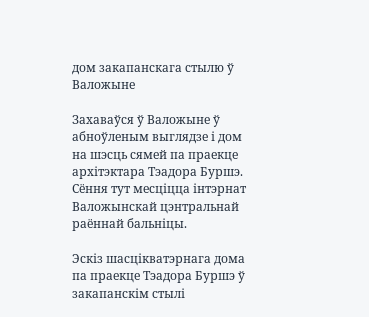дом закапанскага стылю ў Валожыне

Захаваўся ў Валожыне ў абноўленым выглядзе і дом на шэсць сямей па праекце архітэктара Тэадора Буршэ. Сёння тут месціцца інтэрнат Валожынскай цэнтральнай раённай бальніцы.

Эскіз шасцікватэрнага дома па праекце Тэадора Буршэ ў закапанскім стылі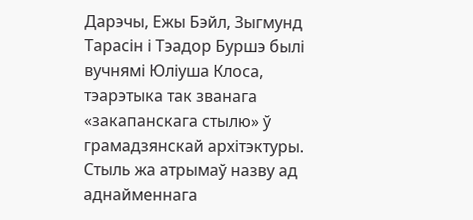Дарэчы, Ежы Бэйл, Зыгмунд Тарасін і Тэадор Буршэ былі вучнямі Юліуша Клоса, тэарэтыка так званага «закапанскага стылю» ў грамадзянскай архітэктуры. Стыль жа атрымаў назву ад аднайменнага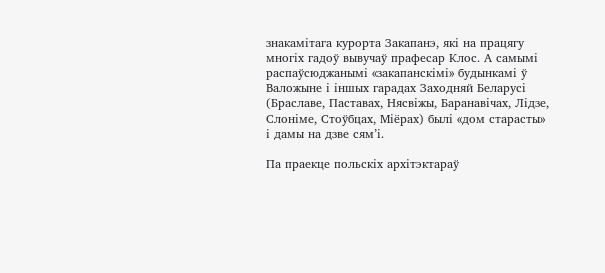знакамітага курорта Закапанэ, які на працягу многіх гадоў вывучаў прафесар Клос. А самымі распаўсюджанымі «закапанскімі» будынкамі ў Валожыне і іншых гарадах Заходняй Беларусі (Браславе, Паставах, Нясвіжы, Баранавічах, Лідзе, Слоніме, Стоўбцах, Міёрах) былі «дом старасты» і дамы на дзве сям’і.

Па праекце польскіх архітэктараў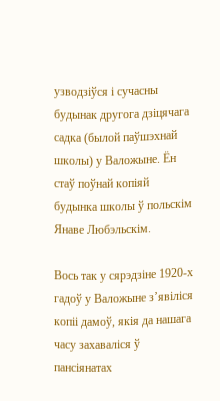узводзіўся і сучасны будынак другога дзіцячага садка (былой паўшэхнай школы) у Валожыне. Ён стаў поўнай копіяй будынка школы ў польскім Янаве Любэльскім.

Вось так у сярэдзіне 1920-х гадоў у Валожыне з’явіліся копіі дамоў, якія да нашага часу захаваліся ў пансіянатах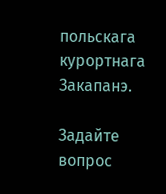польскага курортнага Закапанэ.

Задайте вопрос